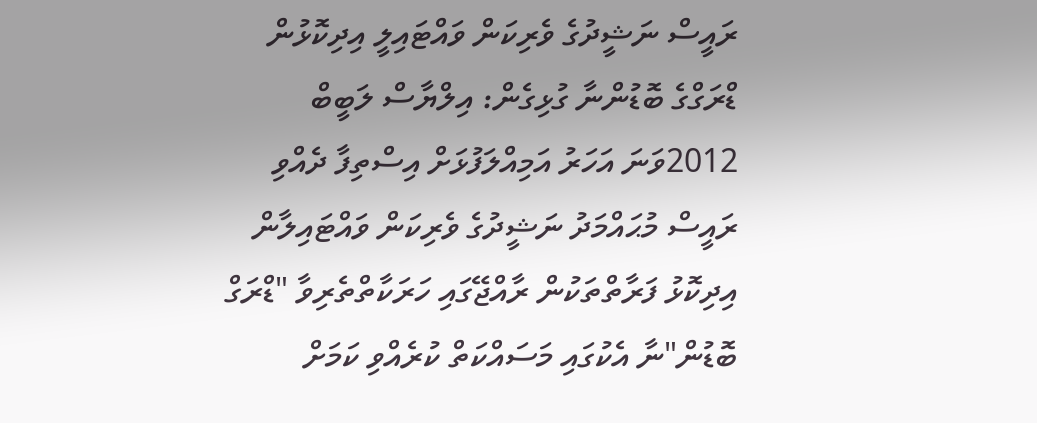ރައީސް ނަޝީދުގެ ވެރިކަން ވައްޓައިލީ އިދިކޮޅުން ޑްރަގްގެ ބޮޑުންނާ ގުޅިގެން: އިލްޔާސް ލަބީބް
2012ވަނަ އަހަރު އަމިއްލަފުޅަށް އިސްތިފާ ދެއްވި ރައީސް މުޙައްމަދު ނަޝީދުގެ ވެރިކަން ވައްޓައިލާން އިދިކޮޅު ފަރާތްތަކުން ރާއްޖޭގައި ހަރަކާތްތެރިވާ "ޑްރަގް ބޮޑުން"ނާ އެކުގައި މަސައްކަތް ކުރެއްވި ކަމަށް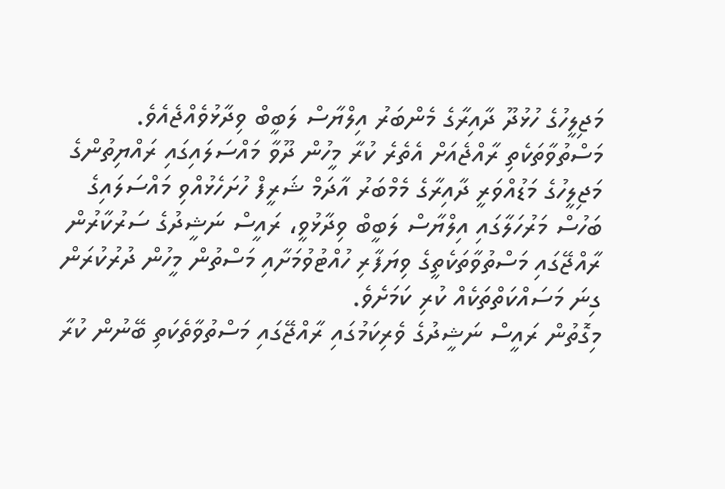މަޖިލީހުގެ ހުޅުދޫ ދާއިރާގެ މެންބަރު އިލްޔާސް ލަބީބް ވިދާޅުވެއްޖެއެވެ.
މަސްތުވާތަކެތި ރާއްޖެއަށް އެތެރެ ކުރާ މީހުން ދޫވާ މައްސަލައިގައި ރައްޔިތުންގެ މަޖިލީހުގެ މަޑުއްވަރީ ދާއިރާގެ މެމްބަރު އާދަމް ޝަރީފް ހުށަހެޅުއްވި މައްސަލައިގެ ބަހުސް މަރުހަލާގައި އިލްޔާސް ލަބީބް ވިދާޅުވީ، ރައީސް ނަޝީދުގެ ސަރުކާރުން ރާއްޖޭގައި މަސްތުވާތަކެތީގެ ވިޔަފާރި ހުއްޓުވުމަށާއި މަސްތުން މީހުން ދުރުކުރަން ގިނަ މަސައްކަތްތަކެއް ކުރި ކަމަށެވެ.
މިގޮތުން ރައީސް ނަޝީދުގެ ވެރިކަމުގައި ރާއްޖޭގައި މަސްތުވާތެކަތި ބޭނުން ކުރާ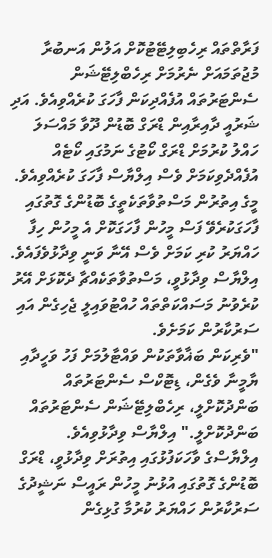ފަރާތްތައް ރިހެބިލިޓޭޓުކޮށް އަލުން އަނބުރާ މުޖުތަމައަށް ނެރުމަށް ރިހެބްލިޓޭޝަން ސެންޓަރުތައް އުފެއްދިކަން ފާހަގަ ކުރެއްވިއެވެ. އަދި ޝަރުއީ ދާއިރާއިން ޑްރަގް ބޮޑުން ދޫވާ މައްސަލަ ހައްލު ކުރުމަށް ޑްރަގް ކޯޓުގެ ނަމުގައި ކޯޓެއް އުފެއްދެވިކަމަށް ވެސް އިލްޔާސް ފާހަގަ ކުރެއްވިއެވެ. މީގެ އިތުރުން މަސްތުވާތަކެތީގެ ބޮޑުންގެ ގޮތުގައި ފާހަގަކުރެވޭ ފަސް މީހުން ފާހަގަކޮށް އެ މީހުން ހިފާ ހައްޔަރު ކުރި ކަމަށް ވެސް އޭނާ ވަނީ ވިދާޅުވެފައެވެ.
އިލްޔާސް ވިދާޅުވީ، މަސްތުވާތަކެއްޗާ ދެކޮޅަށް އޭރު ކުރެވުނު މަސައްކަތްތައް ހުއްޓުވައިލީ ޖެހިގެން އައި ސަރުކާރުން ކަމަށެވެ.
"ވެރިކަން ބަޣާވާތަކުން ވައްޓާލުމަށް ފަހު ވަހީދާއި ޔާމީނާ ވެގެން، ޑިޓޮކްސް ސެންޓަރުތައް ބަންދުކޮށްލީ، ރިހެބްލިޓޭޝަން ސެންޓަރުތައް ބަންދުކޮށްލީ." އިލްޔާސް ވިދާޅުވިއެވެ.
އިލްޔާސްގެ ވާހަކަފުޅުގައި އިތުރަށް ވިދާޅުވީ، ޑްރަގް ބޮޑުންގެ ގޮތުގައި އުޅުނު މީހުން ރައީސް ނަޝީދުގެ ސަރުކާރުން ހައްޔަރު ކުރުމާ ގުޅިގެން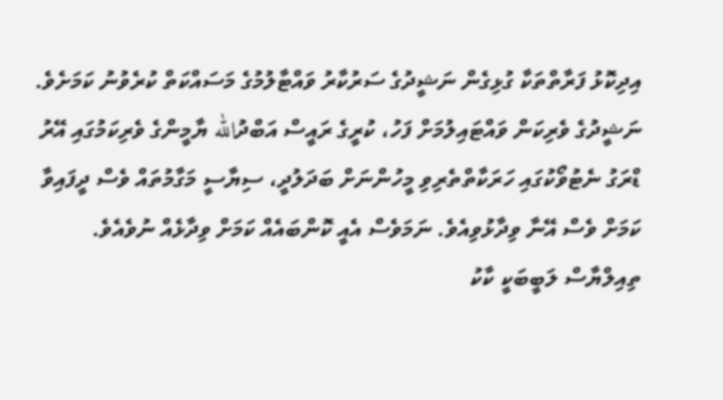އިދިކޮޅު ފަރާތްތަކާ ގުޅިގެން ނަޝީދުގެ ސަރުކާރު ވައްޓާލުމުގެ މަސައްކަތް ކުރެވުނު ކަމަށެވެ. ނަޝީދުގެ ވެރިކަން ވައްޓައިލުމަށް ފަހު، ކުރީގެ ރައީސް އަބްދުالله ޔާމީންގެ ވެރިކަމުގައި އޭރު ޑްރަގު ނެޓުވޯކުގައި ހަރަކާތްތެރިވި މީހުންނަށް ބަދަލުދީ، ސިޔާސީ މަގާމުތައް ވެސް ދީފައިވާ ކަމަށް ވެސް އޭނާ ވިދާޅުވިއެވެ. ނަމަވެސް އެއީ ކޮންބައެއް ކަމަށް ވިދާޅެއް ނުވެއެވެ.
ތިއިލްޔާސް ލަބީބަކީ ކާކު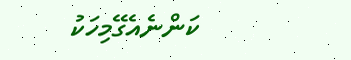ކަންނެއެގޭމިހަކު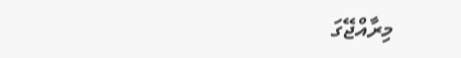މިރާއްޖޭގަ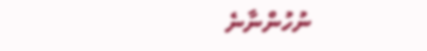ނުހުންނާނެ